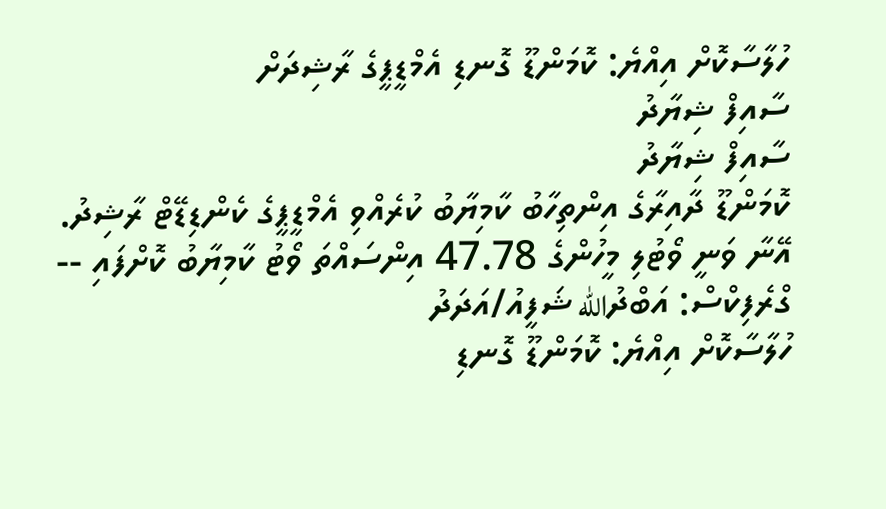ހުލާސާކޮށް އިއްޔެ: ކޮމަންޑޫ ގޮނޑި އެމްޑީޕީގެ ރާޝިދަށް
ސާއިފް ޝިޔާދު
ސާއިފް ޝިޔާދު
ކޮމަންޑޫ ދާއިރާގެ އިންތިހާބު ކާމިޔާބު ކުރެއްވި އެމްޑީޕީގެ ކެންޑިޑޭޓް ރާޝިދު. އޭނާ ވަނީ ވޯޓުލި މީހުންގެ 47.78 އިންސައްތަ ވޯޓު ކާމިޔާބު ކޮށްފައި -- ގްރެފިކްސް: އަބްދުالله ޝަފީއު/އަދަދު
ހުލާސާކޮށް އިއްޔެ: ކޮމަންޑޫ ގޮނޑި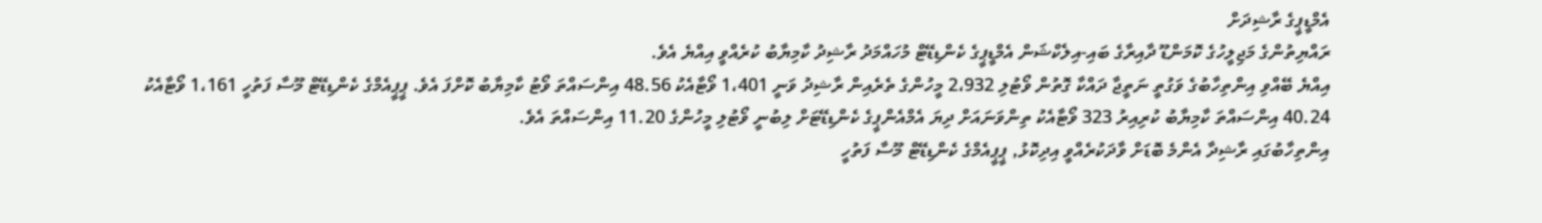އެމްޑީޕީގެ ރާޝިދަށް
ރައްޔިތުންގެ މަޖިލީހުގެ ކޮމަންޑޫ ދާއިރާގެ ބައި-އިލެކްޝަން އެމްޑީޕީގެ ކެންޑިޑޭޓް މުހައްމަދު ރާޝިދު ކާމިޔާބު ކުރެއްވީ އިއްޔެ އެވެ.
އިއްޔެ ބޭއްވި އިންތިހާބުގެ ވަގުތީ ނަތީޖާ ދައްކާ ގޮތުން ވޯޓުލި 2،932 މީހުންގެ ތެރެއިން ރާޝިދު ވަނީ 1،401 ވޯޓާއެކު 48.56 އިންސައްތަ ވޯޓު ކާމިޔާބު ކޮށްފަ އެވެ. ޕީޕީއެމްގެ ކެންޑިޑޭޓް މޫސާ ފަތުހީ 1،161 ވޯޓާއެކު 40.24 އިންސައްތަ ކާމިޔާބު ކުރިއިރު 323 ވޯޓާއެކު ތިންވަނައަށް ދިޔަ އެމްއެންޕީގެ ކެންޑިޑޭޓަށް ލިބުނީ ވޯޓުލި މީހުންގެ 11.20 އިންސައްތަ އެވެ.
އިންތިހާބުގައި ރާޝިދާ އެންމެ ބޮޑަށް ވާދަކުރެއްވީ އިދިކޮޅު, ޕީޕީއެމްގެ ކެންޑިޑޭޓް މޫސާ ފަތުހީ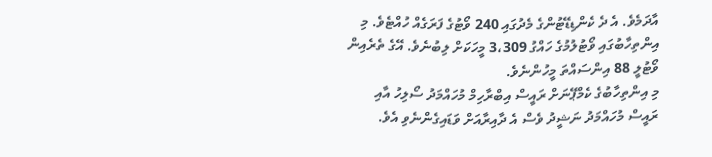އާދަމެވެ. އެ ދެ ކެންޑިޑޭޓުންގެ މެދުގައި 240 ވޯޓުގެ ފަރަގެއް ހުއްޓެވެ. މި އިންތިހާބުގައި ވޯޓުލުމުގެ ހައްގު 3،309 މީހަކަށް ލިބުނެވެ. އޭގެ ތެރެއިން ވޯޓުލީ 88 އިންސައްތަ މީހުންނެވެ.
މި އިންތިހާބުގެ ކެމްޕޭނަށް ރައީސް އިބްރާހިމް މުހައްމަދު ސޯލިހު އާއި ރައީސް މުހައްމަދު ނަޝީދު ވެސް އެ ދާއިރާއަށް ވަޑައިގެންނެވި އެވެ.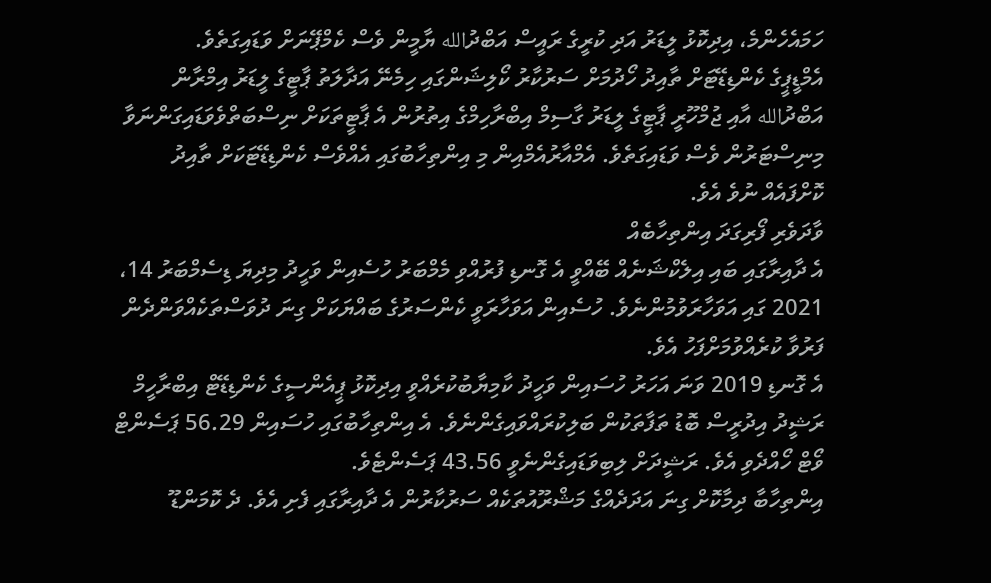ހަމައެހެންމެ، އިދިކޮޅު ލީޑަރު އަދި ކުރީގެ ރައީސް އަބްދުالله ޔާމީން ވެސް ކެމްޕޭނަށް ވަޑައިގަތެވެ.
އެމްޑީޕީގެ ކެންޑިޑޭޓަށް ތާއިދު ހޯދުމަށް ސަރުކާރު ކޯލިޝަންގައި ހިމެނޭ އަދާލަތު ޕާޓީގެ ލީޑަރު އިމްރާން އަބްދުالله އާއި ޖުމްހޫރީ ޕާޓީގެ ލީޑަރު ގާސިމް އިބްރާހިމްގެ އިތުރުން އެ ޕާޓީތަކަށް ނިސްބަތްވެވަޑައިގަންނަވާ މިނިސްޓަރުން ވެސް ވަޑައިގަތެވެ. އެމްއާރުއެމްއިން މި އިންތިހާބުގައި އެއްވެސް ކެންޑިޑޭޓަކަށް ތާއިދު ކޮށްފައެއް ނުވެ އެވެ.
ވާދަވެރި ފޯރިގަދަ އިންތިހާބެއް
އެ ދާއިރާގައި ބައި އިލެކްޝަނެއް ބޭއްވީ އެ ގޮނޑި ފުރުއްވި މެމްބަރު ހުސެއިން ވަހީދު މިދިޔަ ޑިސެމްބަރު 14، 2021 ގައި އަވަހާރަވުމުންނެވެ. ހުސެއިން އަވަހާރަވީ ކެންސަރުގެ ބައްޔަކަށް ގިނަ ދުވަސްތަކެއްވަންދެން ފަރުވާ ކުރެއްވުމަށްފަހު އެވެ.
އެ ގޮނޑި 2019 ވަނަ އަހަރު ހުސައިން ވަހީދު ކާމިޔާބުކުރެއްވީ އިދިކޮޅު ޕީއެންސީގެ ކެންޑިޑޭޓް އިބްރާހީމް ރަޝީދު އިދުރީސް ބޮޑު ތަފާތަކުން ބަލިކުރައްވައިގެންނެވެ. އެ އިންތިހާބުގައި ހުސައިން 56.29 ޕަސެންޓް ވޯޓް ހޯއްދެވި އެވެ. ރަޝީދަށް ލިބިވަޑައިގެންނެވީ 43.56 ޕަސެންޓެވެ.
އިންތިހާބާ ދިމާކޮށް ގިނަ އަދަދެއްގެ މަޝްރޫއުތަކެއް ސަރުކާރުން އެ ދާއިރާގައި ފެށި އެވެ. ދެ ކޮމަންޑޫ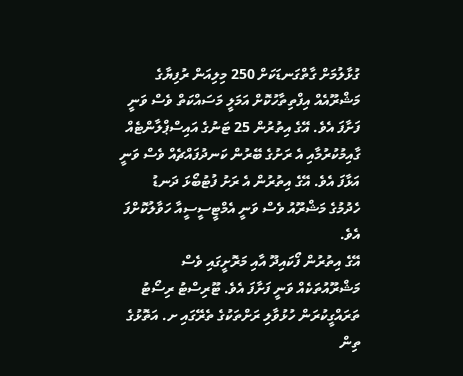ގުޅާލުމަށް ގާތްގަނޑަކަށް 250 މިލިއަން ރުފިޔާގެ މަޝްރޫއެއް އިފްތިތާހުކޮށް އަމަލީ މަސައްކަތް ވެސް ވަނީ ފަށާފަ އެވެ. އޭގެ އިތުރުން 25 ޓަނުގެ އައިސްޕްލާންޓެއް ގާއިމުކުރުމާއި އެ ރަށުގެ ބޭރުން ކަނދުފައްޗެއް ވެސް ވަނީ އަޅާފަ އެވެ. އޭގެ އިތުރުން އެ ރަށު ފުޓުބޯޅަ ދަނޑު ހެދުމުގެ މަޝްރޫއު ވެސް ވަނީ އެމްޓީސީސީއާ ހަވާލުކޮށްފަ އެވެ.
އޭގެ އިތުރުން ފޯކައިދޫ އާއި މަރޮށީގައި ވެސް މަޝްރޫއުތަކެއް ވަނީ ފަށާފަ އެވެ. ޓޫރިސްޓު ރިސޯޓު ތަރައްގީކުރަން ހުޅުވާލި ރަށްތަކުގެ ތެރޭގައި ށ. އަތޮޅުގެ ތިން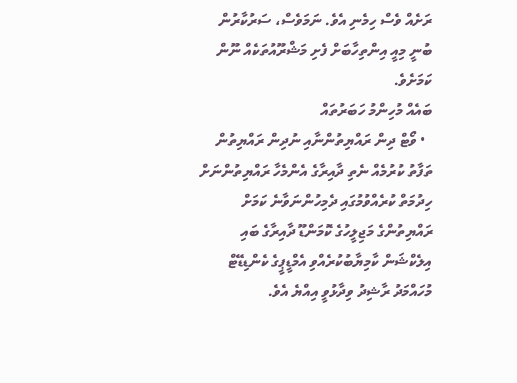ރަށެއް ވެސް ހިމެނި އެވެ. ނަމަވެސް، ސަރުކާރުން ބުނީ މިއީ އިންތިހާބަށް ފެށި މަޝްރޫއުތަކެއް ނޫން ކަމަށެވެ.
ބައެއް މުހިންމު ހަބަރުތައް
  • ވޯޓް ދިން ރައްޔިތުންނާއި ނުދިން ރައްޔިތުން ތަފާތު ކުރުމެއް ނެތި ދާއިރާގެ އެންމެހާ ރައްޔިތުންނަށް ހިދުމަތް ކުރެއްވުމުގައި ދެމިހުންނަވާނެ ކަމަށް ރައްޔިތުންގެ މަޖިލީހުގެ ކޮމަންޑޫ ދާއިރާގެ ބައި އިލެކްޝަން ކާމިޔާބުކުރެއްވި އެމްޑީޕީގެ ކެންޑިޑޭޓް މުހައްމަދު ރާޝިދު ވިދާޅުވީ އިއްޔެ އެވެ.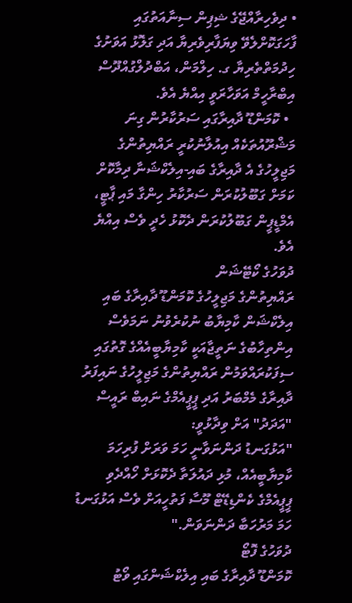• ދިވެހިރާއްޖޭގެ ޝިޕިން ސިނާއަތުގައި ފާހަގަކޮށްލެވޭ ވިޔަފާރިވެރިޔާ އަދި ގަލޮޅު އަވަށުގެ ހިދުމަތްތެރިޔާ ގ. ހިލްމަން، އަބްދުލްގުއްދޫސް އިބްރާހީމް އަވަހާރަވީ އިއްޔެ އެވެ.
  • ކޮމަންޑޫ ދާއިރާގައި ސަރުކާރުން ގިނަ މަޝްރޫއުތަކެއް އިއުލާނުކުރީ ރައްޔިތުންގެ މަޖިލީހުގެ އެ ދާއިރާގެ ބައި-އިލެކްޝަނާ ދިމާކޮށް ކަމަށް ގަބޫލުކުރަން ސަރުކާރު ހިންގާ މައި ޕާޓީ، އެމްޑީޕީން ގަބޫލުކުރަން ދެކޮޅު ހެދީ ވެސް އިއްޔެ އެވެ.
ދުވަހުގެ ކޯޓޭޝަން
ރައްޔިތުންގެ މަޖިލީހުގެ ކޮމަންޑޫ ދާއިރާގެ ބައި އިލެކްޝަން ކާމިޔާބު ނުކުރެވުނު ނަމަވެސް އިންތިހާބުގެ ނަތީޖާއަކީ ކާމިޔާބީއެއްގެ ގޮތުގައި ސިފަކުރައްވަމުން ރައްޔިތުންގެ މަޖިލީހުގެ ނައިފަރު ދާއިރާގެ މެމްބަރު އަދި ޕީޕީއެމްގެ ނައިބް ރައީސް "އަދަދު" އަށް ވިދާޅުވީ:
"އަޅުގަނޑު ދަންނަވާނީ ހަމަ ވަރަށް ފުރިހަމަ ކާމިޔާބީއެއް، މުޅި ދައުލަތާ ދެކޮޅަށް ހޯއްދެވި ޕީޕީއެމްގެ ކެންޑިޑޭޓް މޫސާ ފަތުހީއަށް ވެސް އަޅުގަނޑު ހަމަ މަރުހަބާ ދަންނަވަން."
ދުވަހުގެ ފޮޓޯ
ކޮމަންޑޫ ދާއިރާގެ ބައި އިލެކްޝަންގައި ވޯޓު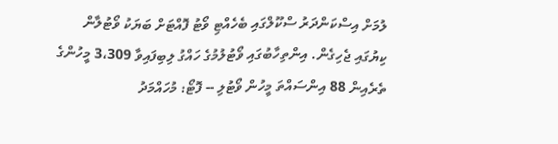ލުމަށް އިސްކަންދަރު ސްކޫލްގައި ބެހެއްޓި ވޯޓު ފޮއްޓަށް ބަޔަކު ވޯޓުލާން ކިޔުގައި ޖެހިގެން. އިންތިހާބުގައި ވޯޓުލުމުގެ ހައްގު ލިބިފައިވާ 3،309 މީހުންގެ ތެރެއިން 88 އިންސައްތަ މީހުން ވޯޓުލި -- ފޮޓޯ: މުހައްމަދު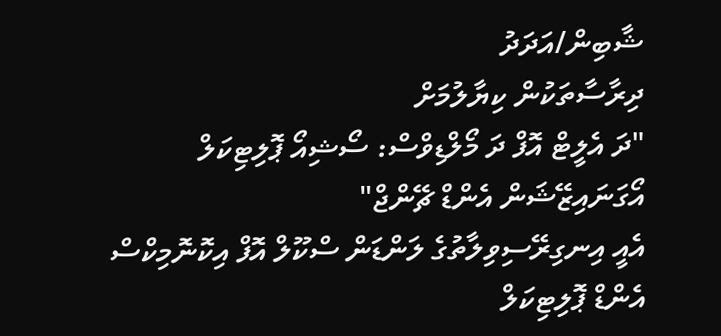ޝާބިން/އަދަދު
ދިރާސާތަކުން ކިޔާލުމަށް
"ދަ އެލީޓް އޮފް ދަ މޯލްޑިވްސް: ސޯޝިއޯ ޕޮލިޓިކަލް އޯގަނައިޒޭޝަން އެންޑް ޗޭންޖް"
އެއީ އިނގިރޭސިވިލާތުގެ ލަންޑަން ސްކޫލް އޮފް އިކޮނޮމިކްސް އެންޑް ޕޮލިޓިކަލް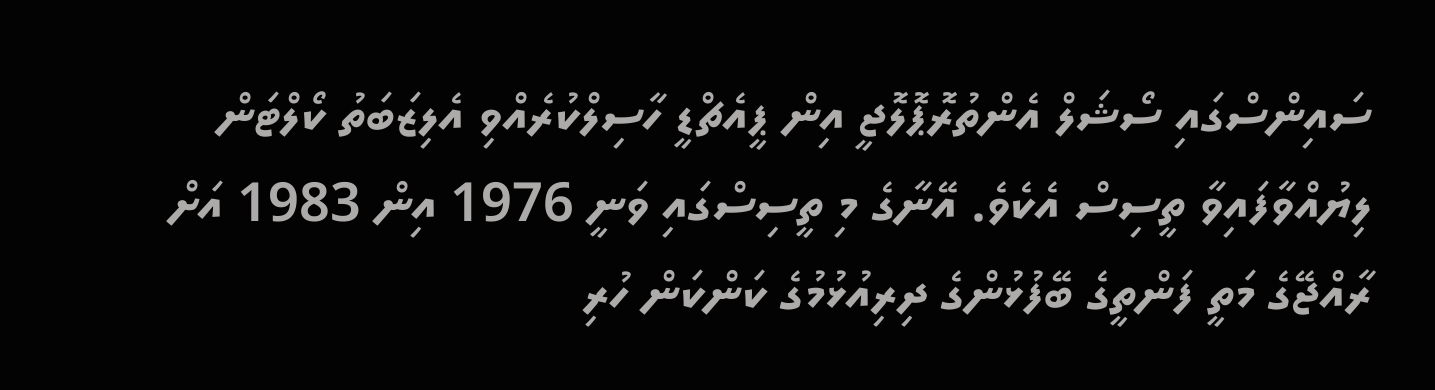ސައިންސްގައި ސޯޝަލް އެންތުރޮޕޮލޮޖީ އިން ޕީއެޗްޑީ ހާސިލްކުރެއްވި އެލިޒަބަތު ކޯލްޓަން ލިޔުއްވާފައިވާ ތީސިސް އެކެވެ. އޭނާގެ މި ތީސިސްގައި ވަނީ 1976 އިން 1983 އަށް ރާއްޖޭގެ މަތީ ފަންތީގެ ބޭފުޅުންގެ ދިރިއުޅުމުގެ ކަންކަން ހުރި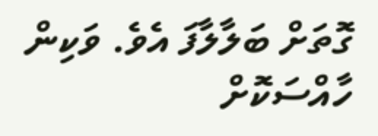ގޮތަށް ބަލާލާފަ އެވެ. ވަކިން ހާއްސަކޮށް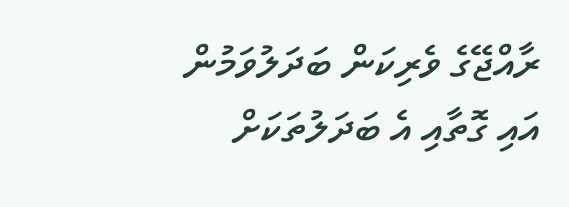ރާއްޖޭގެ ވެރިކަން ބަދަލުވަމުން އައި ގޮތާއި އެ ބަދަލުތަކަށް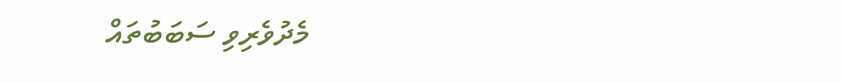މެދުވެރިވި ސަބަބުތައް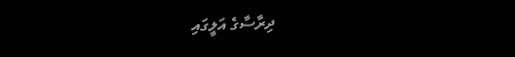ދިރާސާގެ އަލީގައި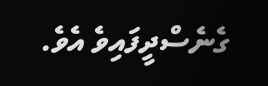ގެނެސްދީފައިވެ އެވެ.